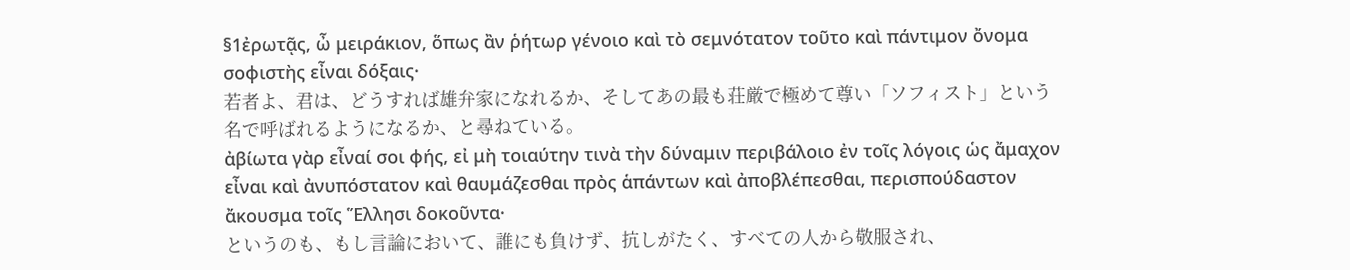§1ἐρωτᾷς, ὦ μειράκιον, ὅπως ἂν ῥήτωρ γένοιο καὶ τὸ σεμνότατον τοῦτο καὶ πάντιμον ὄνομα σοφιστὴς εἶναι δόξαις·
若者よ、君は、どうすれば雄弁家になれるか、そしてあの最も荘厳で極めて尊い「ソフィスト」という名で呼ばれるようになるか、と尋ねている。
ἀβίωτα γὰρ εἶναί σοι φής, εἰ μὴ τοιαύτην τινὰ τὴν δύναμιν περιβάλοιο ἐν τοῖς λόγοις ὡς ἄμαχον εἶναι καὶ ἀνυπόστατον καὶ θαυμάζεσθαι πρὸς ἁπάντων καὶ ἀποβλέπεσθαι, περισπούδαστον ἄκουσμα τοῖς Ἕλλησι δοκοῦντα·
というのも、もし言論において、誰にも負けず、抗しがたく、すべての人から敬服され、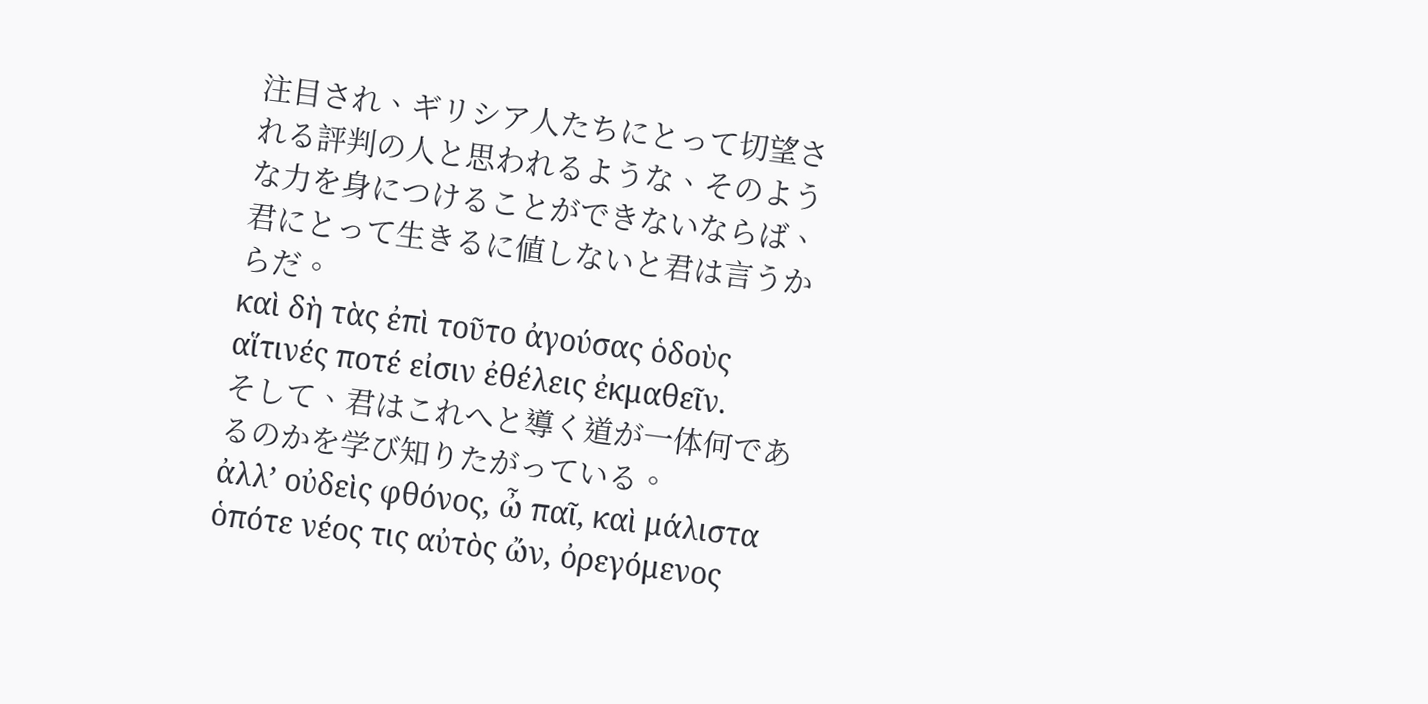注目され、ギリシア人たちにとって切望される評判の人と思われるような、そのような力を身につけることができないならば、君にとって生きるに値しないと君は言うからだ。
καὶ δὴ τὰς ἐπὶ τοῦτο ἀγούσας ὁδοὺς αἵτινές ποτέ εἰσιν ἐθέλεις ἐκμαθεῖν.
そして、君はこれへと導く道が一体何であるのかを学び知りたがっている。
ἀλλʼ οὐδεὶς φθόνος, ὦ παῖ, καὶ μάλιστα ὁπότε νέος τις αὐτὸς ὤν, ὀρεγόμενος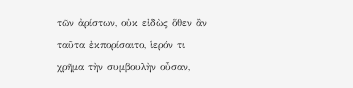τῶν ἀρίστων, οὐκ εἰδὼς ὅθεν ἂν ταῦτα ἐκπορίσαιτο, ἱερόν τι χρῆμα τὴν συμβουλὴν οὖσαν,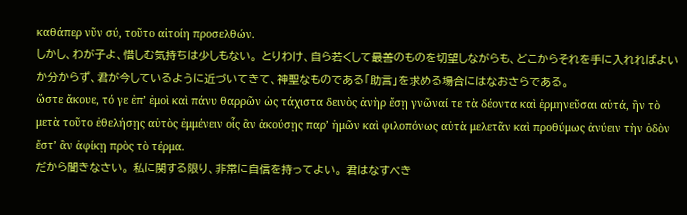καθάπερ νῦν σύ, τοῦτο αἰτοίη προσελθών.
しかし、わが子よ、惜しむ気持ちは少しもない。 とりわけ、自ら若くして最善のものを切望しながらも、どこからそれを手に入れればよいか分からず、君が今しているように近づいてきて、神聖なものである「助言」を求める場合にはなおさらである。
ὥστε ἄκουε, τό γε ἐπʼ ἐμοὶ καὶ πάνυ θαρρῶν ὡς τάχιστα δεινὸς ἀνὴρ ἔσῃ γνῶναί τε τὰ δέοντα καὶ ἑρμηνεῦσαι αὐτά, ἢν τὸ μετὰ τοῦτο ἐθελήσῃς αὐτὸς ἐμμένειν οἷς ἂν ἀκούσῃς παρʼ ἡμῶν καὶ φιλοπόνως αὐτὰ μελετᾶν καὶ προθύμως ἀνύειν τὴν ὁδὸν ἔστʼ ἂν ἀφίκῃ πρὸς τὸ τέρμα.
だから聞きなさい。 私に関する限り、非常に自信を持ってよい。 君はなすべき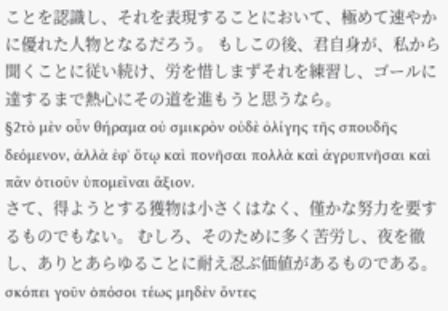ことを認識し、それを表現することにおいて、極めて速やかに優れた人物となるだろう。 もしこの後、君自身が、私から聞くことに従い続け、労を惜しまずそれを練習し、ゴールに達するまで熱心にその道を進もうと思うなら。
§2τὸ μὲν οὖν θήραμα οὐ σμικρὸν οὐδὲ ὀλίγης τῆς σπουδῆς δεόμενον, ἀλλὰ ἐφʼ ὅτῳ καὶ πονῆσαι πολλὰ καὶ ἀγρυπνῆσαι καὶ πᾶν ὁτιοῦν ὑπομεῖναι ἄξιον.
さて、得ようとする獲物は小さくはなく、僅かな努力を要するものでもない。 むしろ、そのために多く苦労し、夜を徹し、ありとあらゆることに耐え忍ぶ価値があるものである。
σκόπει γοῦν ὁπόσοι τέως μηδὲν ὄντες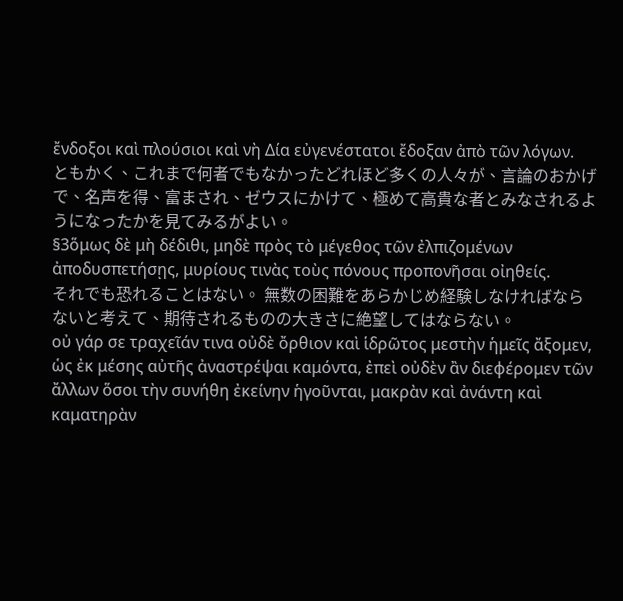ἔνδοξοι καὶ πλούσιοι καὶ νὴ Δία εὐγενέστατοι ἔδοξαν ἀπὸ τῶν λόγων.
ともかく、これまで何者でもなかったどれほど多くの人々が、言論のおかげで、名声を得、富まされ、ゼウスにかけて、極めて高貴な者とみなされるようになったかを見てみるがよい。
§3ὅμως δὲ μὴ δέδιθι, μηδὲ πρὸς τὸ μέγεθος τῶν ἐλπιζομένων ἀποδυσπετήσῃς, μυρίους τινὰς τοὺς πόνους προπονῆσαι οἰηθείς.
それでも恐れることはない。 無数の困難をあらかじめ経験しなければならないと考えて、期待されるものの大きさに絶望してはならない。
οὐ γάρ σε τραχεῖάν τινα οὐδὲ ὄρθιον καὶ ἱδρῶτος μεστὴν ἡμεῖς ἄξομεν, ὡς ἐκ μέσης αὐτῆς ἀναστρέψαι καμόντα, ἐπεὶ οὐδὲν ἂν διεφέρομεν τῶν ἄλλων ὅσοι τὴν συνήθη ἐκείνην ἡγοῦνται, μακρὰν καὶ ἀνάντη καὶ καματηρὰν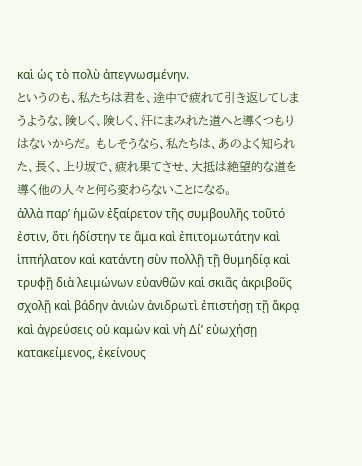καὶ ὡς τὸ πολὺ ἀπεγνωσμένην.
というのも、私たちは君を、途中で疲れて引き返してしまうような、険しく、険しく、汗にまみれた道へと導くつもりはないからだ。 もしそうなら、私たちは、あのよく知られた、長く、上り坂で、疲れ果てさせ、大抵は絶望的な道を導く他の人々と何ら変わらないことになる。
ἀλλὰ παρʼ ἡμῶν ἐξαίρετον τῆς συμβουλῆς τοῦτό ἐστιν, ὅτι ἡδίστην τε ἅμα καὶ ἐπιτομωτάτην καὶ ἱππήλατον καὶ κατάντη σὺν πολλῇ τῇ θυμηδίᾳ καὶ τρυφῇ διὰ λειμώνων εὐανθῶν καὶ σκιᾶς ἀκριβοῦς σχολῇ καὶ βάδην ἀνιὼν ἀνιδρωτὶ ἐπιστήσῃ τῇ ἄκρᾳ καὶ ἀγρεύσεις οὐ καμὼν καὶ νὴ Δίʼ εὐωχήσῃ κατακείμενος, ἐκείνους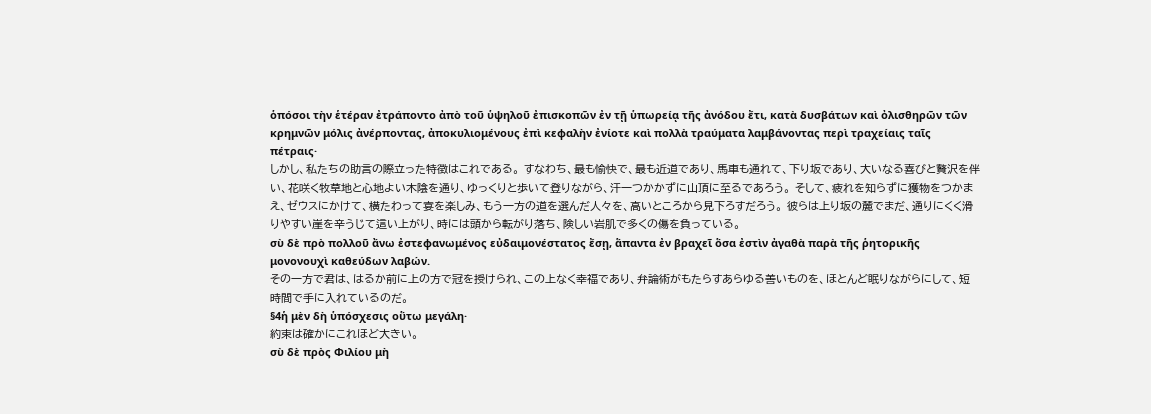ὁπόσοι τὴν ἑτέραν ἐτράποντο ἀπὸ τοῦ ὑψηλοῦ ἐπισκοπῶν ἐν τῇ ὑπωρείᾳ τῆς ἀνόδου ἔτι, κατὰ δυσβάτων καὶ ὀλισθηρῶν τῶν κρημνῶν μόλις ἀνέρποντας, ἀποκυλιομένους ἐπὶ κεφαλὴν ἐνίοτε καὶ πολλὰ τραύματα λαμβάνοντας περὶ τραχείαις ταῖς πέτραις·
しかし、私たちの助言の際立った特徴はこれである。 すなわち、最も愉快で、最も近道であり、馬車も通れて、下り坂であり、大いなる喜びと贅沢を伴い、花咲く牧草地と心地よい木陰を通り、ゆっくりと歩いて登りながら、汗一つかかずに山頂に至るであろう。 そして、疲れを知らずに獲物をつかまえ、ゼウスにかけて、横たわって宴を楽しみ、もう一方の道を選んだ人々を、高いところから見下ろすだろう。 彼らは上り坂の麓でまだ、通りにくく滑りやすい崖を辛うじて這い上がり、時には頭から転がり落ち、険しい岩肌で多くの傷を負っている。
σὺ δὲ πρὸ πολλοῦ ἄνω ἐστεφανωμένος εὐδαιμονέστατος ἔσῃ, ἅπαντα ἐν βραχεῖ ὅσα ἐστὶν ἀγαθὰ παρὰ τῆς ῥητορικῆς μονονουχὶ καθεύδων λαβών.
その一方で君は、はるか前に上の方で冠を授けられ、この上なく幸福であり、弁論術がもたらすあらゆる善いものを、ほとんど眠りながらにして、短時間で手に入れているのだ。
§4ἡ μὲν δὴ ὑπόσχεσις οὕτω μεγάλη·
約束は確かにこれほど大きい。
σὺ δὲ πρὸς Φιλίου μὴ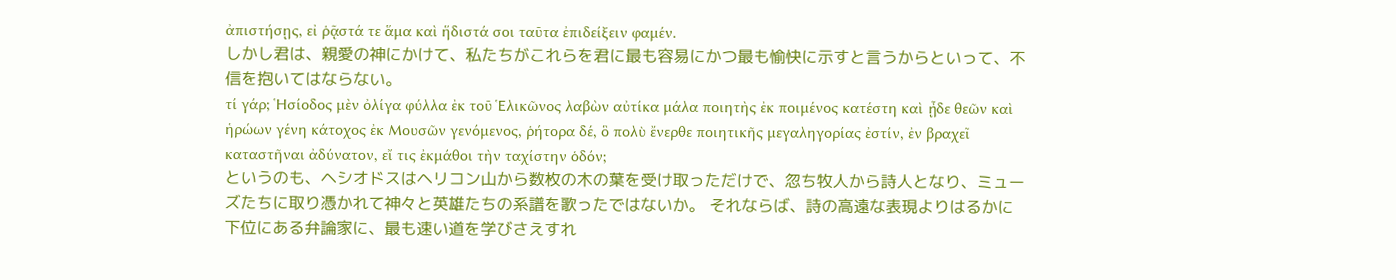ἀπιστήσῃς, εἰ ῥᾷστά τε ἅμα καὶ ἥδιστά σοι ταῦτα ἐπιδείξειν φαμέν.
しかし君は、親愛の神にかけて、私たちがこれらを君に最も容易にかつ最も愉快に示すと言うからといって、不信を抱いてはならない。
τί γάρ; Ἡσίοδος μὲν ὀλίγα φύλλα ἐκ τοῦ Ἑλικῶνος λαβὼν αὐτίκα μάλα ποιητὴς ἐκ ποιμένος κατέστη καὶ ᾖδε θεῶν καὶ ἡρώων γένη κάτοχος ἐκ Μουσῶν γενόμενος, ῥήτορα δέ, ὃ πολὺ ἔνερθε ποιητικῆς μεγαληγορίας ἐστίν, ἐν βραχεῖ καταστῆναι ἀδύνατον, εἴ τις ἐκμάθοι τὴν ταχίστην ὁδόν;
というのも、ヘシオドスはヘリコン山から数枚の木の葉を受け取っただけで、忽ち牧人から詩人となり、ミューズたちに取り憑かれて神々と英雄たちの系譜を歌ったではないか。 それならば、詩の高遠な表現よりはるかに下位にある弁論家に、最も速い道を学びさえすれ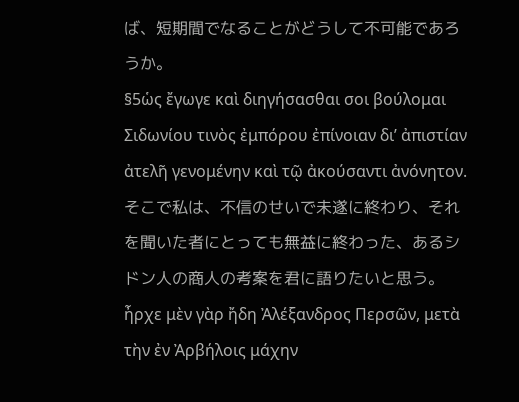ば、短期間でなることがどうして不可能であろうか。
§5ὡς ἔγωγε καὶ διηγήσασθαι σοι βούλομαι Σιδωνίου τινὸς ἐμπόρου ἐπίνοιαν διʼ ἀπιστίαν ἀτελῆ γενομένην καὶ τῷ ἀκούσαντι ἀνόνητον.
そこで私は、不信のせいで未遂に終わり、それを聞いた者にとっても無益に終わった、あるシドン人の商人の考案を君に語りたいと思う。
ἦρχε μὲν γὰρ ἤδη Ἀλέξανδρος Περσῶν, μετὰ τὴν ἐν Ἀρβήλοις μάχην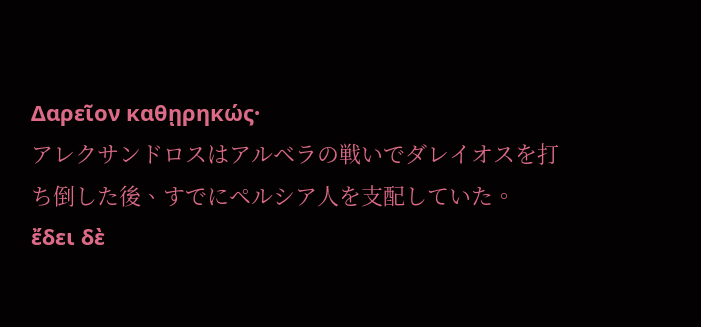Δαρεῖον καθῃρηκώς·
アレクサンドロスはアルベラの戦いでダレイオスを打ち倒した後、すでにペルシア人を支配していた。
ἔδει δὲ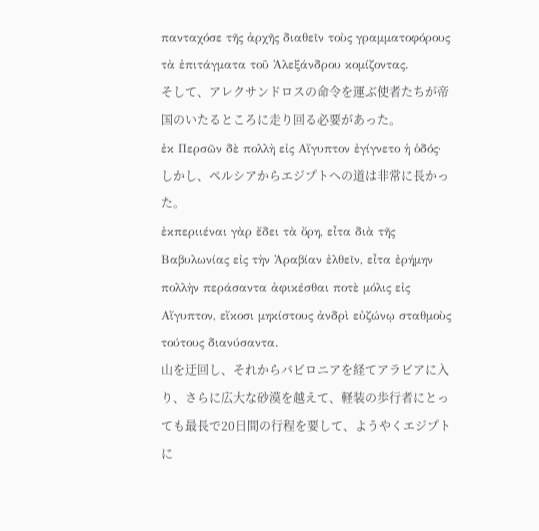πανταχόσε τῆς ἀρχῆς διαθεῖν τοὺς γραμματοφόρους τὰ ἐπιτάγματα τοῦ Ἀλεξάνδρου κομίζοντας.
そして、アレクサンドロスの命令を運ぶ使者たちが帝国のいたるところに走り回る必要があった。
ἐκ Περσῶν δὲ πολλὴ εἰς Αἴγυπτον ἐγίγνετο ἡ ὁδός·
しかし、ペルシアからエジプトへの道は非常に長かった。
ἐκπεριιέναι γὰρ ἔδει τὰ ὄρη, εἶτα διὰ τῆς Βαβυλωνίας εἰς τὴν Ἀραβίαν ἐλθεῖν, εἶτα ἐρήμην πολλὴν περάσαντα ἀφικέσθαι ποτὲ μόλις εἰς Αἴγυπτον, εἴκοσι μηκίστους ἀνδρὶ εὐζώνῳ σταθμοὺς τούτους διανύσαντα.
山を迂回し、それからバビロニアを経てアラビアに入り、さらに広大な砂漠を越えて、軽装の歩行者にとっても最長で20日間の行程を要して、ようやくエジプトに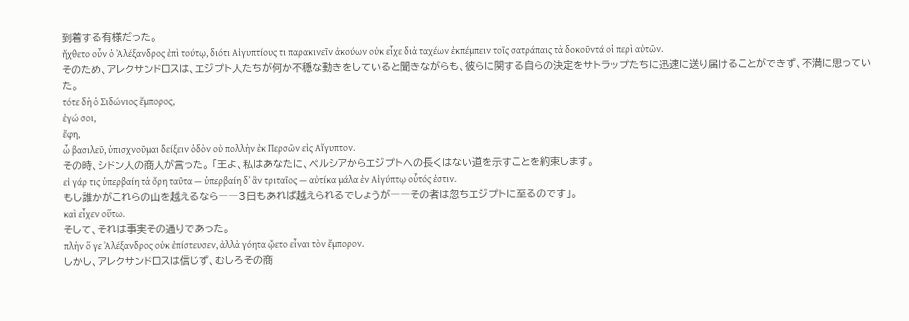到着する有様だった。
ἤχθετο οὖν ὁ Ἀλέξανδρος ἐπὶ τούτῳ, διότι Αἰγυπτίους τι παρακινεῖν ἀκούων οὐκ εἶχε διὰ ταχέων ἐκπέμπειν τοῖς σατράπαις τὰ δοκοῦντά οἱ περὶ αὐτῶν.
そのため、アレクサンドロスは、エジプト人たちが何か不穏な動きをしていると聞きながらも、彼らに関する自らの決定をサトラップたちに迅速に送り届けることができず、不満に思っていた。
τότε δὴ ὁ Σιδώνιος ἔμπορος,
ἐγώ σοι,
ἔφη,
ὦ βασιλεῦ, ὑπισχνοῦμαι δείξειν ὁδὸν οὐ πολλὴν ἐκ Περσῶν εἰς Αἴγυπτον.
その時、シドン人の商人が言った。 「王よ、私はあなたに、ペルシアからエジプトへの長くはない道を示すことを約束します。
εἰ γάρ τις ὑπερβαίη τὰ ὄρη ταῦτα — ὑπερβαίη δʼ ἂν τριταῖος — αὐτίκα μάλα ἐν Αἰγύπτῳ οὗτός ἐστιν.
もし誰かがこれらの山を越えるなら――3日もあれば越えられるでしょうが――その者は忽ちエジプトに至るのです」。
καὶ εἶχεν οὕτω.
そして、それは事実その通りであった。
πλὴν ὅ γε Ἀλέξανδρος οὐκ ἐπίστευσεν, ἀλλὰ γόητα ᾤετο εἶναι τὸν ἔμπορον.
しかし、アレクサンドロスは信じず、むしろその商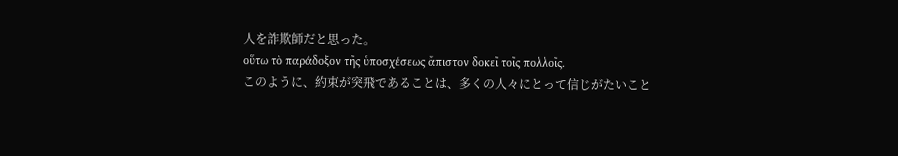人を詐欺師だと思った。
οὕτω τὸ παράδοξον τῆς ὑποσχέσεως ἄπιστον δοκεῖ τοῖς πολλοῖς.
このように、約束が突飛であることは、多くの人々にとって信じがたいこと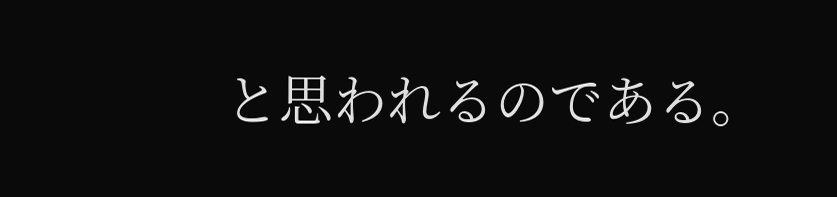と思われるのである。